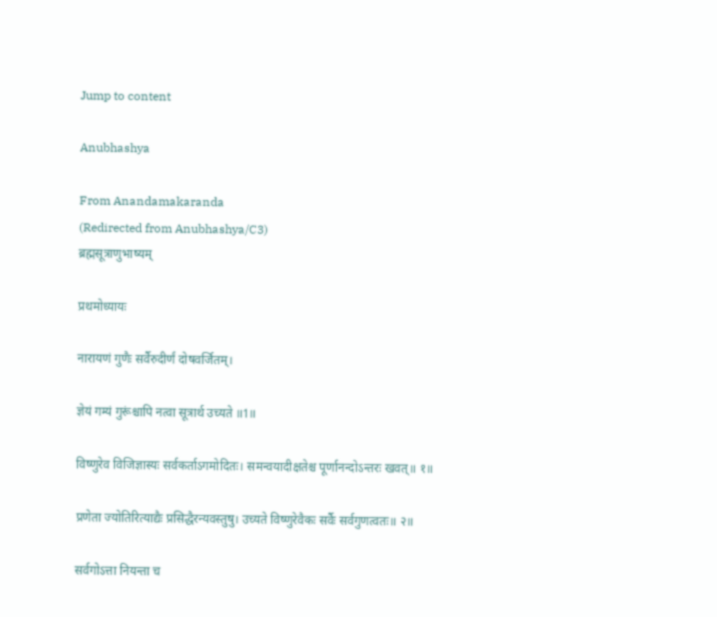Jump to content

Anubhashya

From Anandamakaranda
(Redirected from Anubhashya/C3)
ब्रह्मसूत्राणुभाष्यम्

प्रथमोध्यायः

नारायणं गुणैः सर्वैरुदीर्णं दोषवर्जितम्।

ज्ञेयं गम्यं गुरूंश्चापि नत्वा सूत्रार्थ उच्यते ॥1॥

विष्णुरेव विजिज्ञास्यः सर्वकर्ताऽगमोदितः। समन्वयादीक्षतेश्च पूर्णानन्दोऽन्तरः खवत्‌॥ १॥

प्रणेता ज्योतिरित्याद्यैः प्रसिद्धैरन्यवस्तुषु। उच्यते विष्णुरेवैकः सर्वैः सर्वगुणत्वतः॥ २॥

सर्वगोऽत्ता नियन्ता च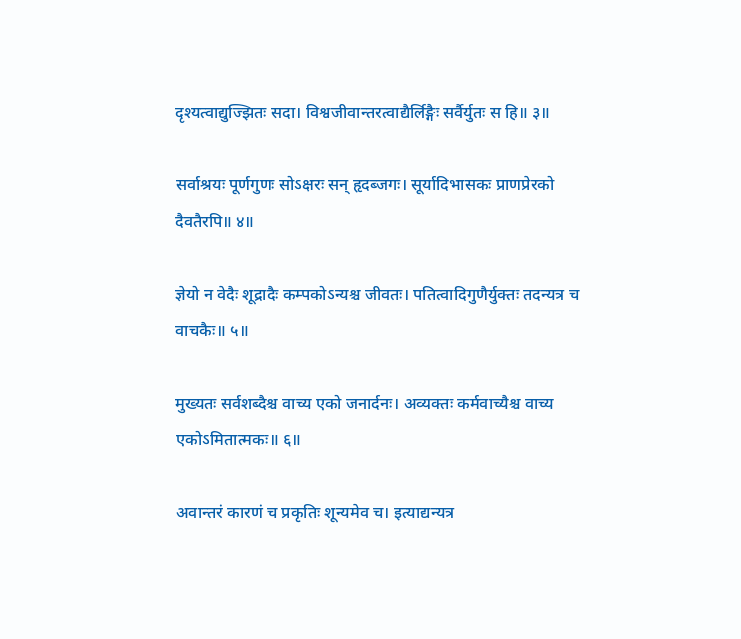दृश्यत्वाद्युज्झितः सदा। विश्वजीवान्तरत्वाद्यैर्लिङ्गैः सर्वैर्युतः स हि॥ ३॥

सर्वाश्रयः पूर्णगुणः सोऽक्षरः सन्‌ हृदब्जगः। सूर्यादिभासकः प्राणप्रेरको दैवतैरपि॥ ४॥

ज्ञेयो न वेदैः शूद्रादैः कम्पकोऽन्यश्च जीवतः। पतित्वादिगुणैर्युक्तः तदन्यत्र च वाचकैः॥ ५॥

मुख्यतः सर्वशब्दैश्च वाच्य एको जनार्दनः। अव्यक्तः कर्मवाच्यैश्च वाच्य एकोऽमितात्मकः॥ ६॥

अवान्तरं कारणं च प्रकृतिः शून्यमेव च। इत्याद्यन्यत्र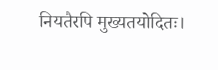नियतैरपि मुख्यतयोदितः।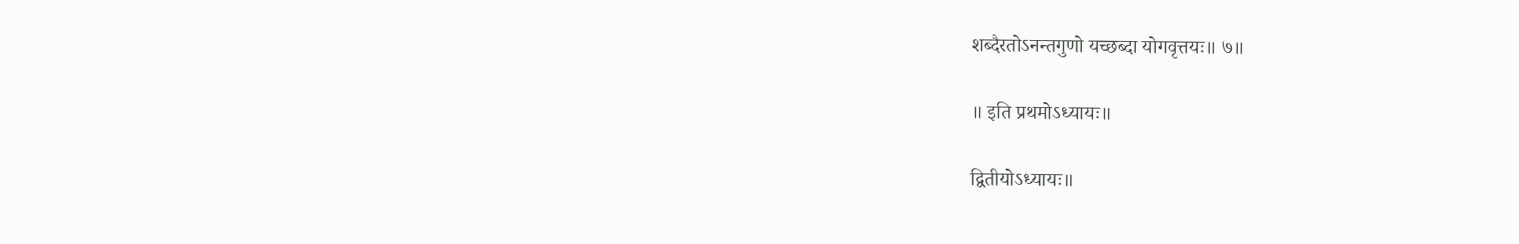शब्दैरतोऽनन्तगुणो यच्छब्दा योगवृत्तयः॥ ७॥

॥ इति प्रथमोऽध्यायः॥

द्वितीयोऽध्यायः॥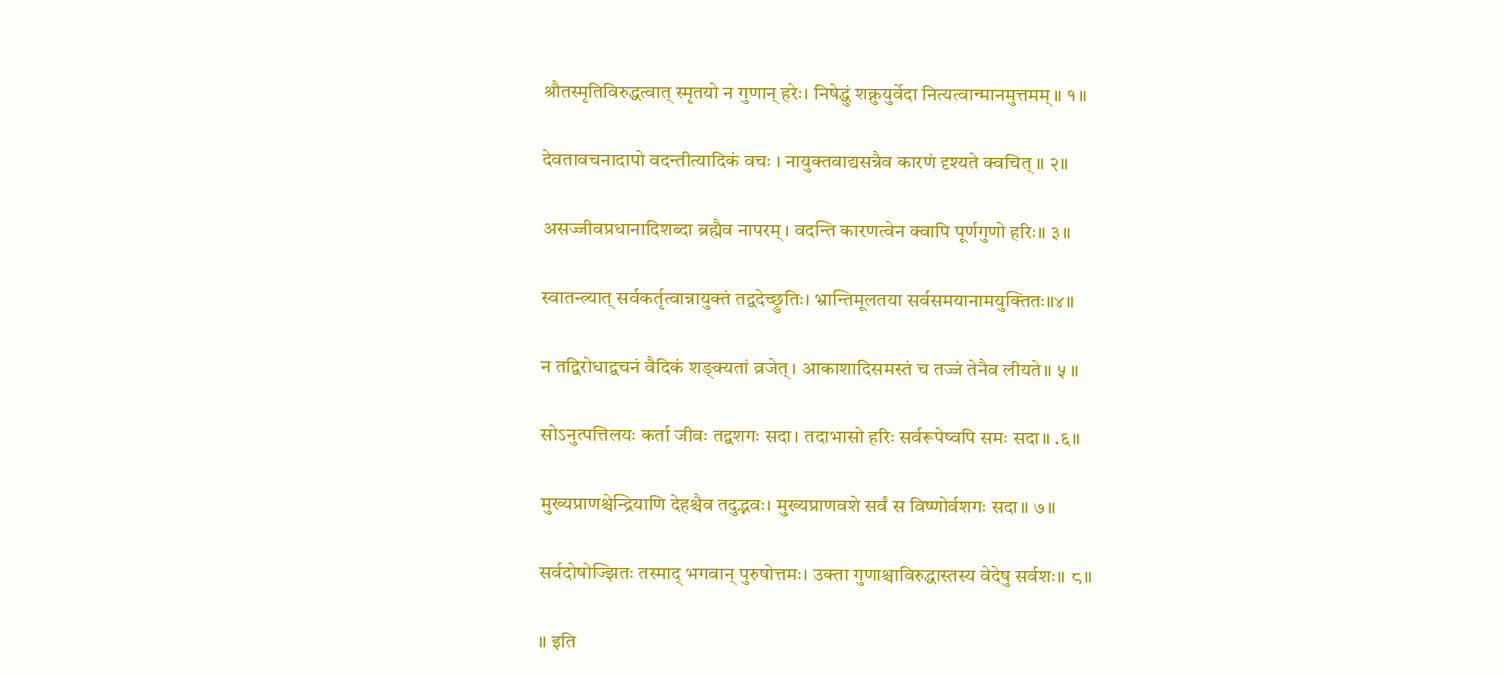श्रौतस्मृतिविरुद्धत्वात्‌ स्मृतयो न गुणान् हरेः। निषेद्धुं शक्नुयुर्वेदा नित्यत्वान्मानमुत्तमम्‌॥ १॥

देवतावचनादापो वदन्तीत्यादिकं वचः । नायुक्तवाद्यसन्नैव कारणं दृश्यते क्वचित् ॥ २॥

असज्जीवप्रधानादिशब्दा ब्रह्मैव नापरम्‌। वदन्ति कारणत्वेन क्वापि पूर्णगुणो हरिः॥ ३॥

स्वातन्त्र्यात् सर्वकर्तृत्वान्नायुक्तं तद्वदेच्छ्रुतिः। भ्रान्तिमूलतया सर्वसमयानामयुक्तितः॥४॥

न तद्विरोधाद्वचनं वैदिकं शङ्क्यतां व्रजेत्‌। आकाशादिसमस्तं च तज्जं तेनैव लीयते॥ ५ ॥

सोऽनुत्पत्तिलयः कर्ता जीवः तद्वशगः सदा। तदाभासो हरिः सर्वरूपेष्वपि समः सदा॥ .६॥

मुख्यप्राणश्चेन्द्रियाणि देहश्चैव तदुद्भवः। मुख्यप्राणवशे सर्वं स विष्णोर्वशगः सदा॥ ७॥

सर्वदोषोज्झितः तस्माद्‌ भगवान्‌ पुरुषोत्तमः। उक्ता गुणाश्चाविरुद्धास्तस्य वेदेषु सर्वशः॥ ८॥

॥ इति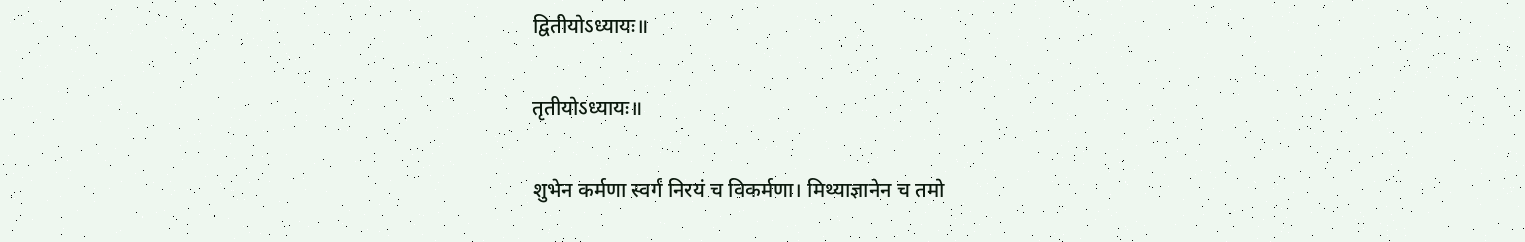द्वितीयोऽध्यायः॥

तृतीयोऽध्यायः॥

शुभेन कर्मणा स्वर्गं निरयं च विकर्मणा। मिथ्याज्ञानेन च तमो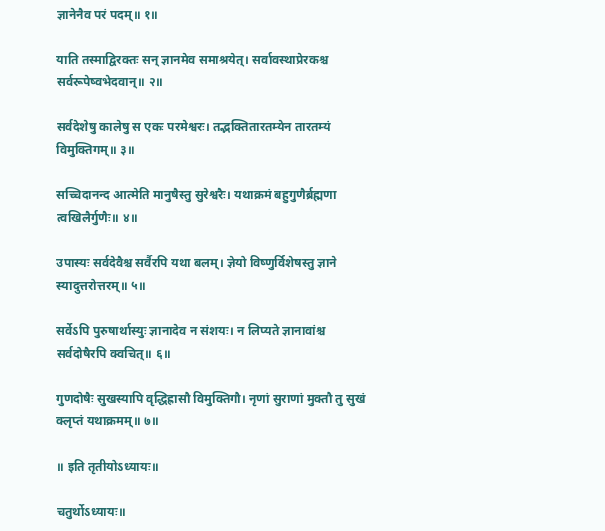ज्ञानेनैव परं पदम्‌॥ १॥

याति तस्माद्विरक्तः सन्‌ ज्ञानमेव समाश्रयेत्‌। सर्वावस्थाप्रेरकश्च सर्वरूपेष्वभेदवान्‌॥ २॥

सर्वदेशेषु कालेषु स एकः परमेश्वरः। तद्भक्तितारतम्येन तारतम्यं विमुक्तिगम्‌॥ ३॥

सच्चिदानन्द आत्मेति मानुषैस्तु सुरेश्वरैः। यथाक्रमं बहुगुणैर्ब्रह्मणा त्वखिलैर्गुणैः॥ ४॥

उपास्यः सर्वदेवैश्च सर्वैरपि यथा बलम्‌। ज्ञेयो विष्णुर्विशेषस्तु ज्ञाने स्यादुत्तरोत्तरम्॥ ५॥

सर्वेऽपि पुरुषार्थास्युः ज्ञानादेव न संशयः। न लिप्यते ज्ञानावांश्च सर्वदोषैरपि क्वचित्‌॥ ६॥

गुणदोषैः सुखस्यापि वृद्धिह्रासौ विमुक्तिगौ। नृणां सुराणां मुक्तौ तु सुखं क्लृप्तं यथाक्रमम्‌॥ ७॥

॥ इति तृतीयोऽध्यायः॥

चतुर्थोऽध्यायः॥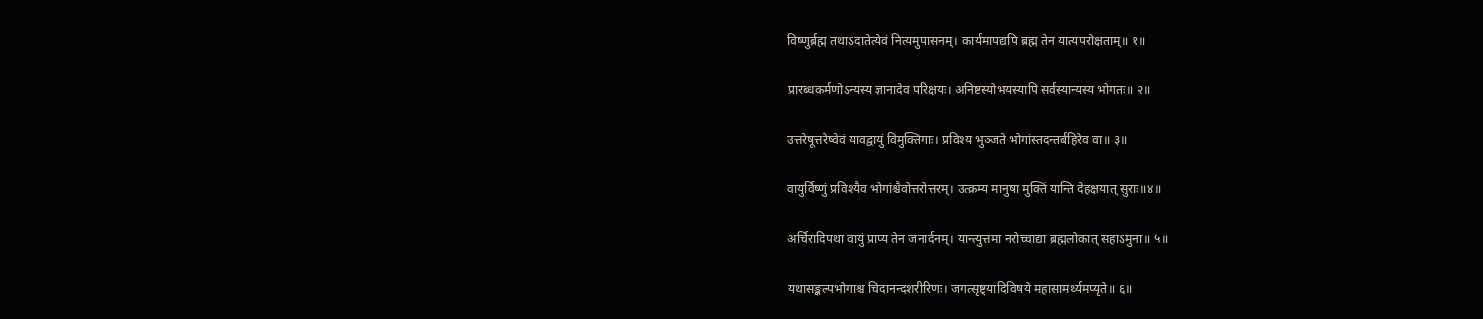विष्णुर्ब्रह्म तथाऽदातेत्येवं नित्यमुपासनम्‌। कार्यमापद्यपि ब्रह्म तेन यात्यपरोक्षताम्‌॥ १॥

प्रारब्धकर्मणोऽन्यस्य ज्ञानादेव परिक्षयः। अनिष्टस्योभयस्यापि सर्वस्यान्यस्य भोगतः॥ २॥

उत्तरेषूत्तरेष्वेवं यावद्वायुं विमुक्तिगाः। प्रविश्य भुञ्जते भोगांस्तदन्तर्बहिरेव वा॥ ३॥

वायुर्विष्णुं प्रविश्यैव भोगांश्चैवोत्तरोत्तरम्‌। उत्क्रम्य मानुषा मुक्तिं यान्ति देहक्षयात् सुराः॥४॥

अर्चिरादिपथा वायुं प्राप्य तेन जनार्दनम्‌। यान्त्युत्तमा नरोच्चाद्या ब्रह्मलोकात् सहाऽमुना॥ ५॥

यथासङ्कल्पभोगाश्च चिदानन्दशरीरिणः। जगत्सृष्ट्यादिविषये महासामर्थ्यमप्यृते॥ ६॥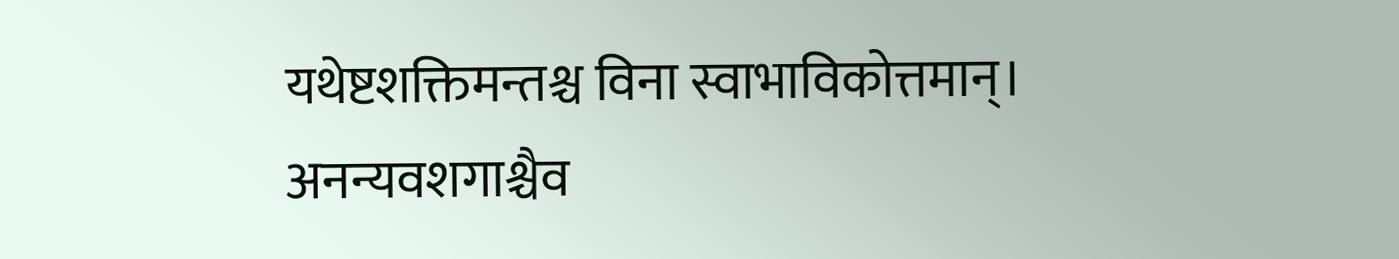यथेष्टशक्तिमन्तश्च विना स्वाभाविकोत्तमान्‌। अनन्यवशगाश्चैव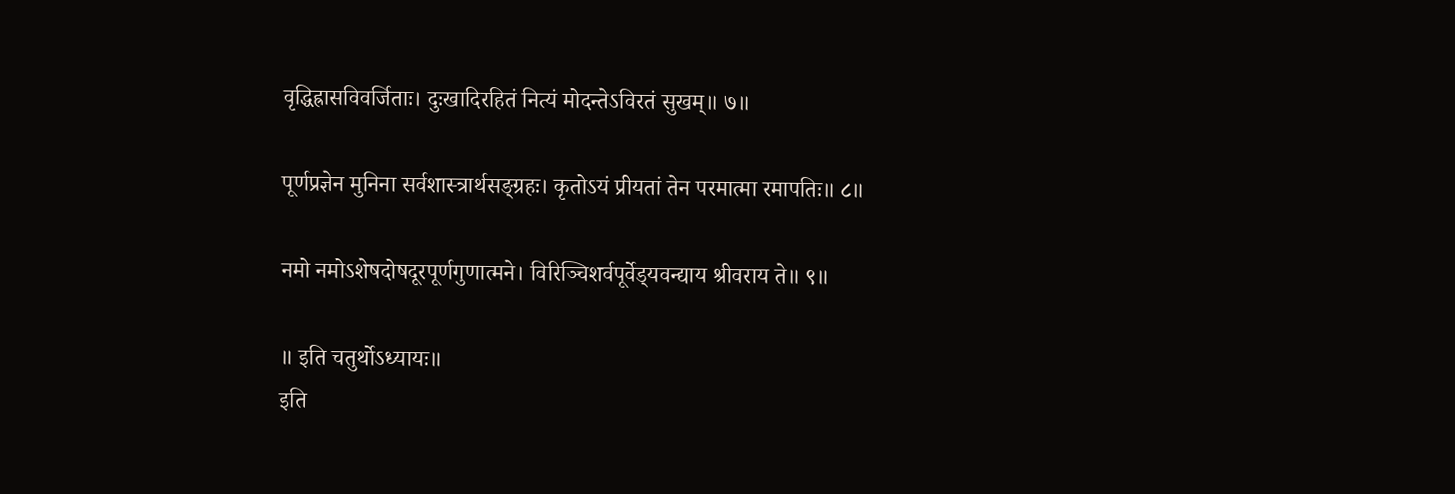वृद्धिह्रासविवर्जिताः। दुःखादिरहितं नित्यं मोदन्तेऽविरतं सुखम्‌॥ ७॥

पूर्णप्रज्ञेन मुनिना सर्वशास्त्रार्थसङ्ग्रहः। कृतोऽयं प्रीयतां तेन परमात्मा रमापतिः॥ ८॥

नमो नमोऽशेषदोषदूरपूर्णगुणात्मने। विरिञ्चिशर्वपूर्वेड्‌यवन्द्याय श्रीवराय ते॥ ९॥

॥ इति चतुर्थोऽध्यायः॥
इति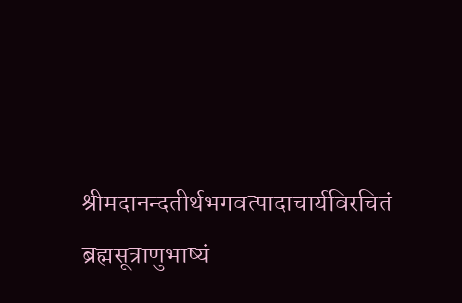श्रीमदानन्दतीर्थभगवत्पादाचार्यविरचितं ब्रह्मसूत्राणुभाष्यं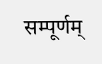सम्पूर्णम्‌